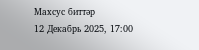Махсус биттәр
12 Декабрь 2025, 17:00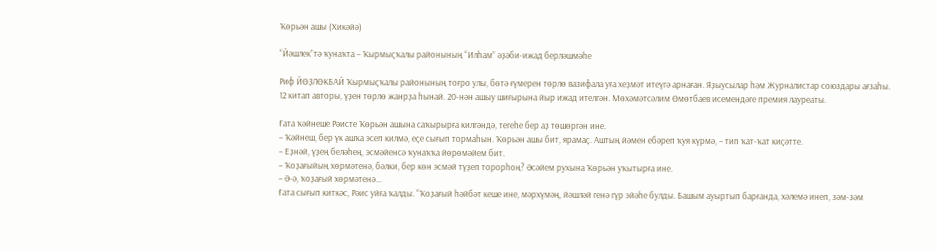Ҡөрьән ашы (Хикәйә)

“Йәшлек”тә ҡунаҡта – Ҡырмыҫҡалы районының “Илһам” әҙәби-ижад берләшмәһе

Риф ЙӨҘЛӨКБАЙ Ҡырмыҫҡалы районының тоғро улы, бөтә ғүмерен төрлө вазифала уға хеҙмәт итеүгә арнаған. Яҙыусылар һәм Журналистар союздары ағзаһы.            12 китап авторы, үҙен төрлө жанрҙа һынай. 20-нән ашыу шиғырына йыр ижад ителгән. Мөхәмәтсәлим Өмөтбаев исемендәге премия лауреаты.

Ғата ҡәйнеше Рәисте Ҡөрьән ашына саҡырырға килгәндә, тегеһе бер аҙ төшөргән ине.
– Ҡәйнеш, бер үк ашҡа эсеп килмә, еҫе сығып тормаһын. Ҡөрьән ашы бит, ярамаҫ. Аштың йәмен ебәреп ҡуя күрмә, – тип ҡат-ҡат киҫәтте.
– Еҙнәй, үҙең беләһең, эсмәйенсә ҡунаҡҡа йөрөмәйем бит.
– Ҡоҙағыйың хөрмәтенә, бәлки, бер көн эсмәй түҙеп торорһоң? Әсәйем рухына Ҡөрьән уҡытырға ине.
– Ә-ә, ҡоҙағый хөрмәтенә...
Ғата сығып киткәс, Рәис уйға ҡалды. “Ҡоҙағый һәйбәт кеше ине, мәрхүмәң, йәшләй генә гүр эйәһе булды. Башым ауыртып барғанда, хәлемә инеп, зәм-зәм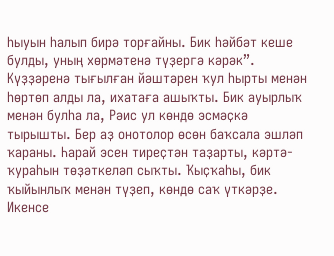һыуын һалып бирә торғайны. Бик һәйбәт кеше булды, уның хөрмәтенә түҙергә кәрәк”.
Күҙҙәренә тығылған йәштәрен ҡул һырты менән һөртөп алды ла, ихатаға ашыҡты. Бик ауырлыҡ менән булһа ла, Рәис ул көндө эсмәҫкә тырышты. Бер аҙ онотолор өсөн баҡсала эшләп ҡараны. Һарай эсен тиреҫтән таҙарты, кәртә-ҡураһын төҙәткеләп сыҡты. Ҡыҫҡаһы, бик ҡыйынлыҡ менән түҙеп, көндө саҡ үткәрҙе. Икенсе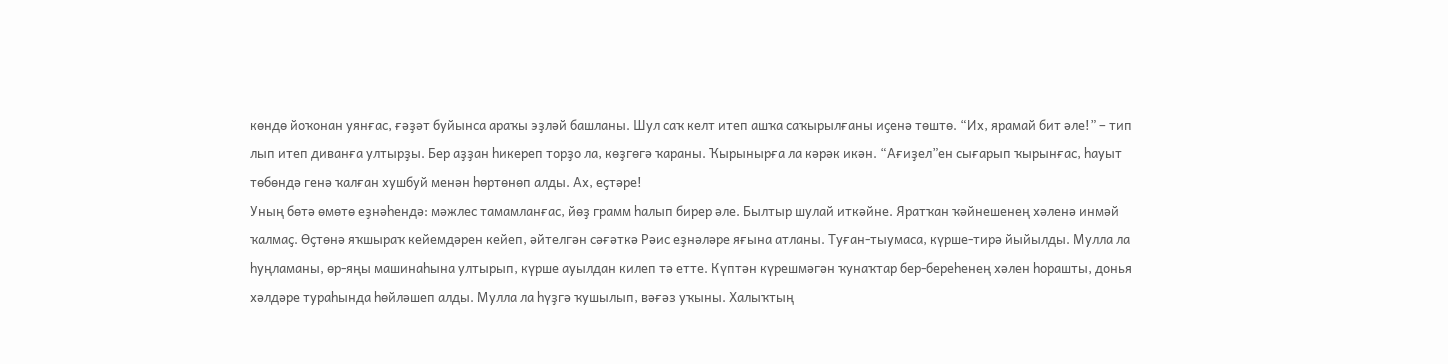көндө йоҡонан уянғас, ғәҙәт буйынса араҡы эҙләй башланы. Шул саҡ келт итеп ашҡа саҡырылғаны иҫенә төштө. “Их, ярамай бит әле!” – тип лып итеп диванға ултырҙы. Бер аҙҙан һикереп торҙо ла, көҙгөгә ҡараны. Ҡырынырға ла кәрәк икән. “Ағиҙел”ен сығарып ҡырынғас, һауыт төбөндә генә ҡалған хушбуй менән һөртөнөп алды. Ах, еҫтәре!
Уның бөтә өмөтө еҙнәһендә: мәжлес тамамланғас, йөҙ грамм һалып бирер әле. Былтыр шулай иткәйне. Яратҡан ҡәйнешенең хәленә инмәй ҡалмаҫ. Өҫтөнә яҡшыраҡ кейемдәрен кейеп, әйтелгән сәғәткә Рәис еҙнәләре яғына атланы. Туған-тыумаса, күрше-тирә йыйылды. Мулла ла һуңламаны, өр-яңы машинаһына ултырып, күрше ауылдан килеп тә етте. Күптән күрешмәгән ҡунаҡтар бер-береһенең хәлен һорашты, донья хәлдәре тураһында һөйләшеп алды. Мулла ла һүҙгә ҡушылып, вәғәз уҡыны. Халыҡтың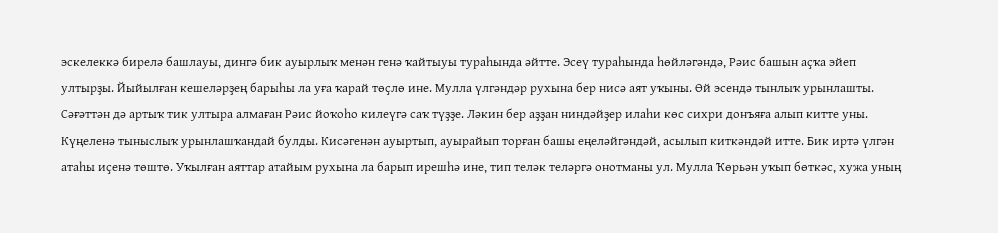эскелеккә бирелә башлауы, дингә бик ауырлыҡ менән генә ҡайтыуы тураһында әйтте. Эсеү тураһында һөйләгәндә, Рәис башын аҫҡа эйеп ултырҙы. Йыйылған кешеләрҙең барыһы ла уға ҡарай төҫлө ине. Мулла үлгәндәр рухына бер нисә аят уҡыны. Өй эсендә тынлыҡ урынлашты. Сәғәттән дә артыҡ тик ултыра алмаған Рәис йоҡоһо килеүгә саҡ түҙҙе. Ләкин бер аҙҙан ниндәйҙер илаһи көс сихри донъяға алып китте уны. Күңеленә тыныслыҡ урынлашҡандай булды. Кисәгенән ауыртып, ауырайып торған башы еңеләйгәндәй, асылып киткәндәй итте. Бик иртә үлгән атаһы иҫенә төштө. Уҡылған аяттар атайым рухына ла барып ирешһә ине, тип теләк теләргә онотманы ул. Мулла Ҡөрьән уҡып бөткәс, хужа уның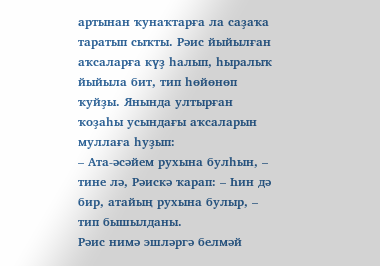артынан ҡунаҡтарға ла саҙаҡа таратып сыҡты. Рәис йыйылған аҡсаларға күҙ һалып, һыралыҡ йыйыла бит, тип һөйөнөп ҡуйҙы. Янында ултырған ҡоҙаһы усындағы аҡсаларын муллаға һуҙып:
– Ата-әсәйем рухына булһын, – тине лә, Рәискә ҡарап: – Һин дә бир, атайың рухына булыр, – тип бышылданы.
Рәис нимә эшләргә белмәй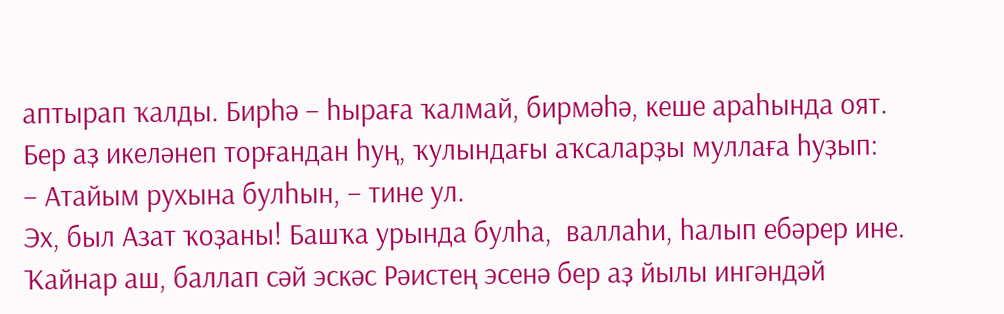аптырап ҡалды. Бирһә – һыраға ҡалмай, бирмәһә, кеше араһында оят. Бер аҙ икеләнеп торғандан һуң, ҡулындағы аҡсаларҙы муллаға һуҙып:
– Атайым рухына булһын, – тине ул.
Эх, был Азат ҡоҙаны! Башҡа урында булһа,  валлаһи, һалып ебәрер ине. Ҡайнар аш, баллап сәй эскәс Рәистең эсенә бер аҙ йылы ингәндәй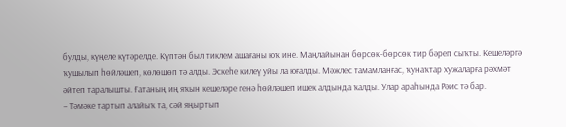булды, күңеле күтәрелде. Күптән был тиклем ашағаны юҡ ине. Маңлайынан бөрсөк-бөрсөк тир бәреп сыҡты. Кешеләргә ҡушылып һөйләшеп, көлөшөп тә алды. Эскеһе килеү уйы ла юғалды. Мәжлес тамамланғас, ҡунаҡтар хужаларға рәхмәт әйтеп таралышты. Ғатаның иң яҡын кешеләре генә һөйләшеп ишек алдында ҡалды. Улар араһында Рәис тә бар.
– Тәмәке тартып алайыҡ та, сәй яңыртып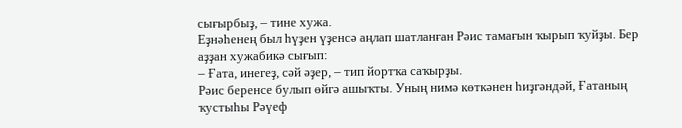сығырбыҙ, – тине хужа.
Еҙнәһенең был һүҙен үҙенсә аңлап шатланған Рәис тамағын ҡырып ҡуйҙы. Бер аҙҙан хужабикә сығып:
– Ғата, инегеҙ, сәй әҙер, – тип йортҡа саҡырҙы.
Рәис беренсе булып өйгә ашыҡты. Уның нимә көткәнен һиҙгәндәй, Ғатаның ҡустыһы Рәүеф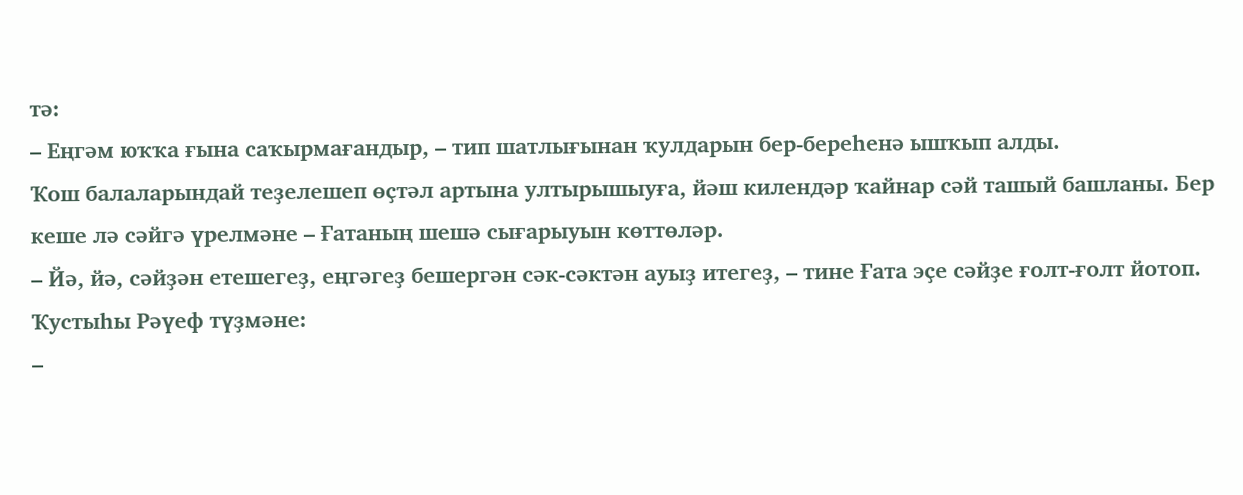тә:
– Еңгәм юҡҡа ғына саҡырмағандыр, – тип шатлығынан ҡулдарын бер-береһенә ышҡып алды.
Ҡош балаларындай теҙелешеп өҫтәл артына ултырышыуға, йәш килендәр ҡайнар сәй ташый башланы. Бер кеше лә сәйгә үрелмәне – Ғатаның шешә сығарыуын көттөләр.
– Йә, йә, сәйҙән етешегеҙ, еңгәгеҙ бешергән сәк-сәктән ауыҙ итегеҙ, – тине Ғата эҫе сәйҙе ғолт-ғолт йотоп.
Ҡустыһы Рәүеф түҙмәне:
–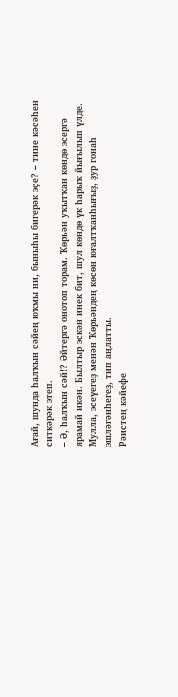Ағай, шунда һалҡын сәйең юҡмы ни, быныһы бигерәк эҫе? – тине кәсәһен ситкәрәк этеп.
– Ә, һалҡын сәй!? Әйтергә онотоп торам. Ҡөрьән уҡытҡан көндө эсергә ярамай икән. Былтыр эскән инек бит, шул көндө үк һарыҡ йығылып үлде. Мулла, эсеүегеҙ менән Ҡөрьәндең көсөн юғалтҡанһығыҙ, ҙур гонаһ эшләгәнһегеҙ, тип аңлатты.
Рәистең кәйефе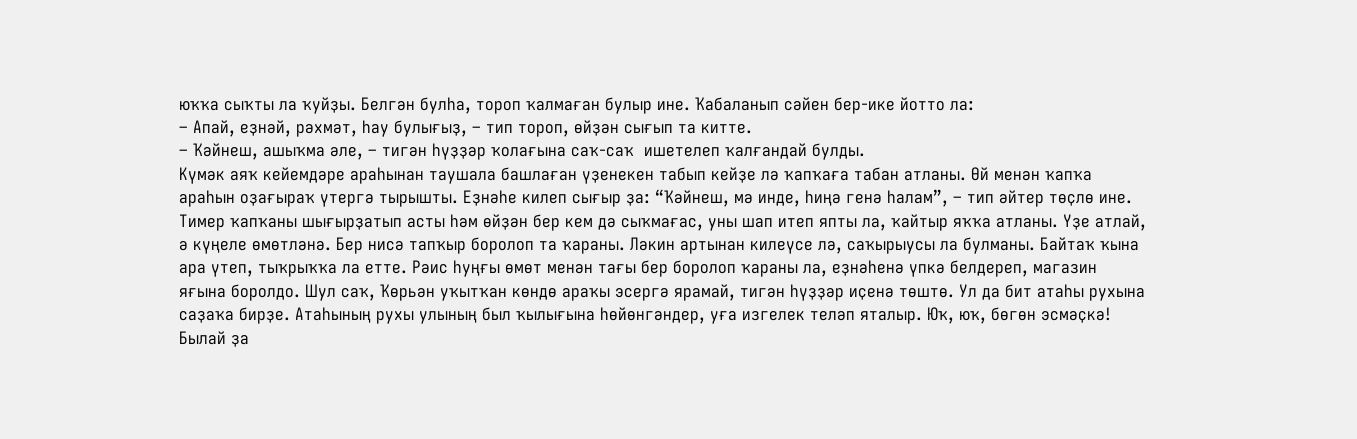юҡҡа сыҡты ла ҡуйҙы. Белгән булһа, тороп ҡалмаған булыр ине. Ҡабаланып сәйен бер-ике йотто ла:
– Апай, еҙнәй, рәхмәт, һау булығыҙ, – тип тороп, өйҙән сығып та китте.
– Ҡәйнеш, ашыҡма әле, – тигән һүҙҙәр ҡолағына саҡ-саҡ  ишетелеп ҡалғандай булды.
Күмәк аяҡ кейемдәре араһынан таушала башлаған үҙенекен табып кейҙе лә ҡапҡаға табан атланы. Өй менән ҡапҡа араһын оҙағыраҡ үтергә тырышты. Еҙнәһе килеп сығыр ҙа: “Ҡәйнеш, мә инде, һиңә генә һалам”, – тип әйтер төҫлө ине. Тимер ҡапҡаны шығырҙатып асты һәм өйҙән бер кем дә сыҡмағас, уны шап итеп япты ла, ҡайтыр яҡҡа атланы. Үҙе атлай, ә күңеле өмөтләнә. Бер нисә тапҡыр боролоп та ҡараны. Ләкин артынан килеүсе лә, саҡырыусы ла булманы. Байтаҡ ҡына ара үтеп, тыҡрыҡҡа ла етте. Рәис һуңғы өмөт менән тағы бер боролоп ҡараны ла, еҙнәһенә үпкә белдереп, магазин яғына боролдо. Шул саҡ, Ҡөрьән уҡытҡан көндө араҡы эсергә ярамай, тигән һүҙҙәр иҫенә төштө. Ул да бит атаһы рухына саҙаҡа бирҙе. Атаһының рухы улының был ҡылығына һөйөнгәндер, уға изгелек теләп яталыр. Юҡ, юҡ, бөгөн эсмәҫкә! Былай ҙа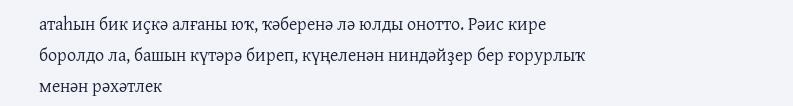атаһын бик иҫкә алғаны юҡ, ҡәберенә лә юлды онотто. Рәис кире боролдо ла, башын күтәрә биреп, күңеленән ниндәйҙер бер ғорурлыҡ менән рәхәтлек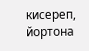кисереп, йортона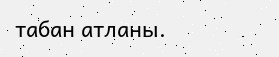табан атланы.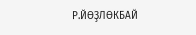Р.ЙӨҘЛӨКБАЙ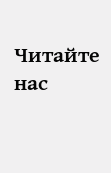Читайте нас